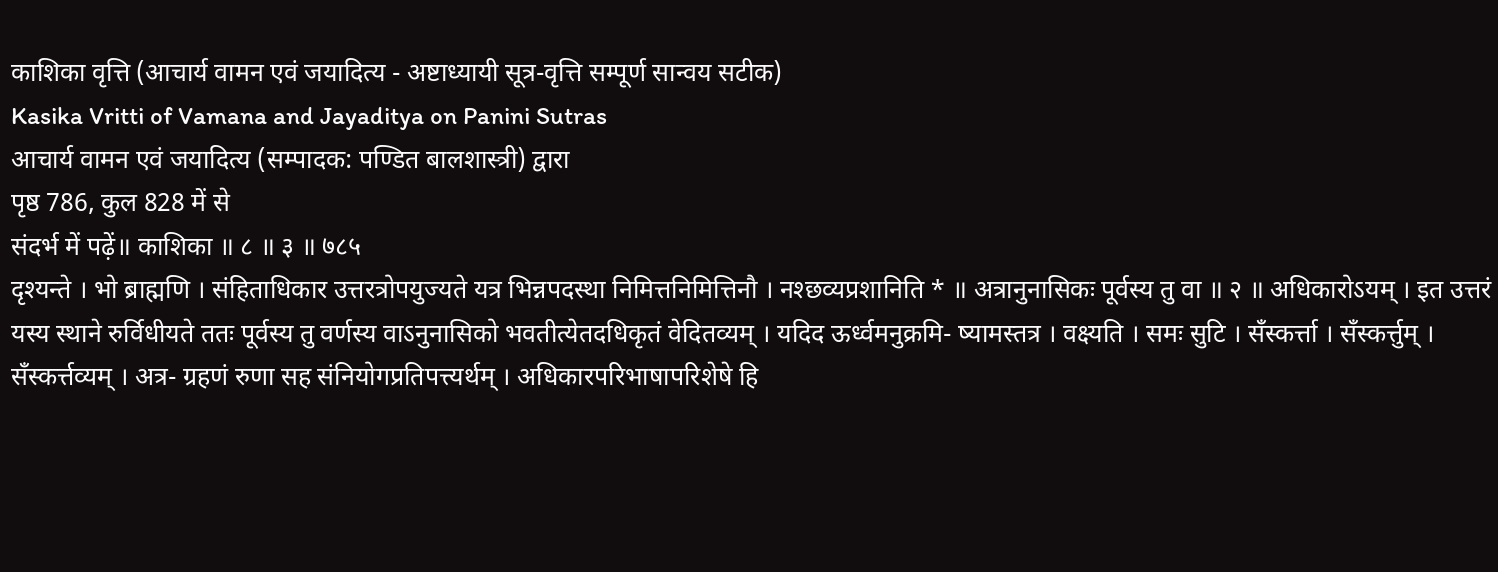काशिका वृत्ति (आचार्य वामन एवं जयादित्य - अष्टाध्यायी सूत्र-वृत्ति सम्पूर्ण सान्वय सटीक)
Kasika Vritti of Vamana and Jayaditya on Panini Sutras
आचार्य वामन एवं जयादित्य (सम्पादक: पण्डित बालशास्त्री) द्वारा
पृष्ठ 786, कुल 828 में से
संदर्भ में पढ़ें॥ काशिका ॥ ८ ॥ ३ ॥ ७८५
दृश्यन्ते । भो ब्राह्मणि । संहिताधिकार उत्तरत्रोपयुज्यते यत्र भिन्नपदस्था निमित्तनिमित्तिनौ । नश्छव्यप्रशानिति * ॥ अत्रानुनासिकः पूर्वस्य तु वा ॥ २ ॥ अधिकारोऽयम् । इत उत्तरं यस्य स्थाने रुर्विधीयते ततः पूर्वस्य तु वर्णस्य वाऽनुनासिको भवतीत्येतदधिकृतं वेदितव्यम् । यदिद ऊर्ध्वमनुक्रमि- ष्यामस्तत्र । वक्ष्यति । समः सुटि । सँस्कर्त्ता । सँस्कर्त्तुम् । सँस्कर्त्तव्यम् । अत्र- ग्रहणं रुणा सह संनियोगप्रतिपत्त्यर्थम् । अधिकारपरिभाषापरिशेषे हि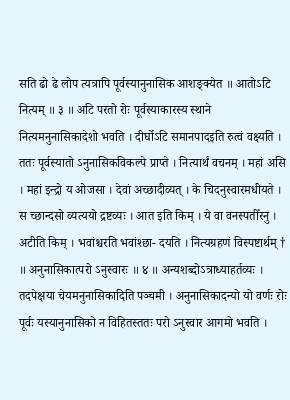सति ढो ढे लोप त्यत्रापि पूर्वस्यानुनासिक आशङ्क्येत ॥ आतोऽटि नित्यम् ॥ ३ ॥ अटि परतो रोः पूर्वस्याकारस्य स्थाने नित्यमनुनासिकादेशो भवति । दीर्घोऽटि समानपादइति रुत्वं वक्ष्यति । ततः पूर्वस्यातो ऽनुनासिकविकल्पे प्राप्ते । नित्यार्थं वचनम् । महां असि । महां इन्द्रो य ओजसा । देवां अच्छादीव्यत् । के चिदनुस्वारमधीयते । स च्छान्दसो व्यत्ययो द्रष्टव्यः । आत इति किम् । ये वा वनस्पतीँरनु । अटीति किम् । भवांश्चरति भवांश्छा- दयति । नित्यग्रहणं विस्पष्टार्थम् † ॥ अनुनासिकात्परो ऽनुस्वारः ॥ ४ ॥ अन्यशब्दोऽत्राध्याहर्तव्यः । तदपेक्षया चेयमनुनासिकादिति पञ्चमी । अनुनासिकादन्यो यो वर्णः रोः पूर्वः यस्यानुनासिको न विहितस्ततः परो ऽनुस्वार आगमो भवति ।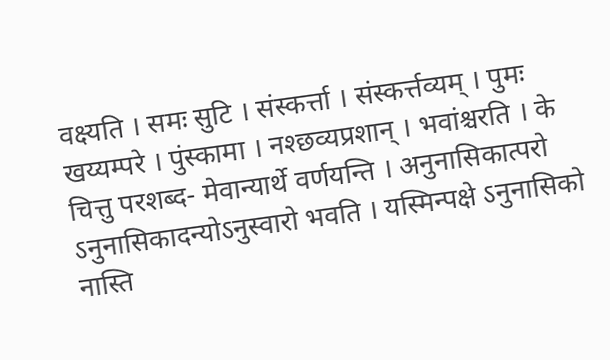वक्ष्यति । समः सुटि । संस्कर्त्ता । संस्कर्त्तव्यम् । पुमः खय्यम्परे । पुंस्कामा । नश्छव्यप्रशान् । भवांश्चरति । के चित्तु परशब्द- मेवान्यार्थे वर्णयन्ति । अनुनासिकात्परो ऽनुनासिकादन्योऽनुस्वारो भवति । यस्मिन्पक्षे ऽनुनासिको नास्ति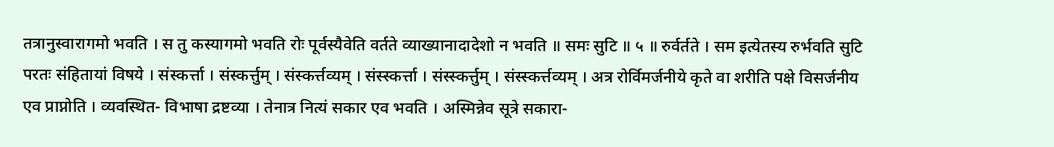तत्रानुस्वारागमो भवति । स तु कस्यागमो भवति रोः पूर्वस्यैवेति वर्तते व्याख्यानादादेशो न भवति ॥ समः सुटि ॥ ५ ॥ रुर्वर्तते । सम इत्येतस्य रुर्भवति सुटि परतः संहितायां विषये । संस्कर्त्ता । संस्कर्त्तुम् । संस्कर्त्तव्यम् । संस्स्कर्त्ता । संस्स्कर्त्तुम् । संस्स्कर्त्तव्यम् । अत्र रोर्विमर्जनीये कृते वा शरीति पक्षे विसर्जनीय एव प्राप्नोति । व्यवस्थित- विभाषा द्रष्टव्या । तेनात्र नित्यं सकार एव भवति । अस्मिन्नेव सूत्रे सकारा-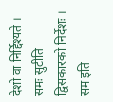देशो वा निर्द्दिश्यते । समः सुटीति द्विसकारको निर्देशः । सम इति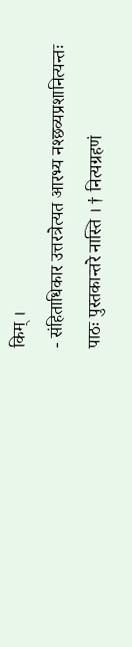किम् ।
- संहिताधिकार उत्तरत्रेत्यत आरभ्य नश्छव्यप्रशानित्यन्तः पाठः पुस्तकान्तरे नास्ति । † नित्यग्रहणं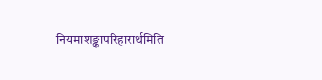नियमाशङ्कापरिहारार्थमिति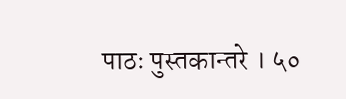पाठः पुस्तकान्तरे । ५०